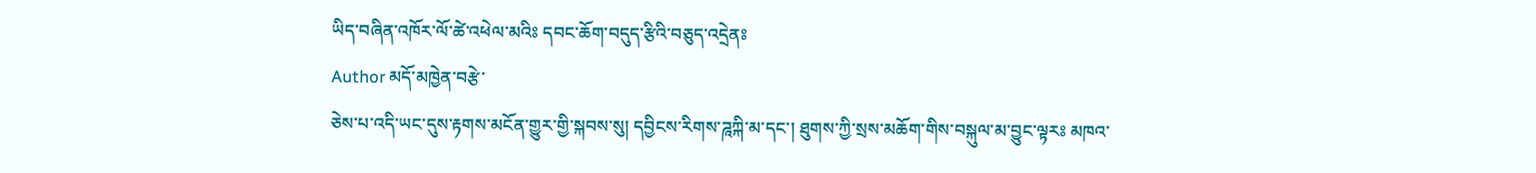ཡིད་བཞིན་འཁོར་ལོ་ཚེ་འཕེལ་མའིཿ དབང་ཆོག་བདུད་རྩིའི་བཅུད་འདྲེནཿ
Author མདོ་མཁྱེན་བརྩེ་
ཅེས་པ་འདི་ཡང་དུས་རྟགས་མངོན་གྱུར་གྱི་སྐབས་སུ། དབྱིངས་རིགས་ཌཱཀྐི་མ་དང་། ཐུགས་ཀྱི་སྲས་མཆོག་གིས་བསྐུལ་མ་བྱུང་ལྟརཿ མཁའ་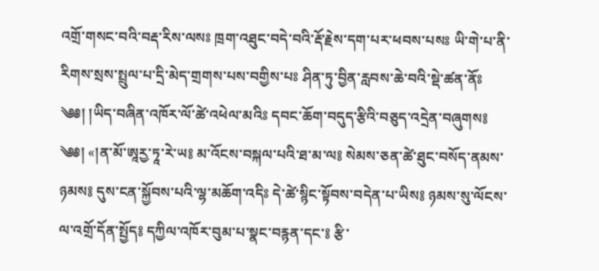འགྲོ་གསང་བའི་བརྡ་རིས་ལསཿ ཁྲག་འཐུང་བདེ་བའི་རྡོ་རྗེས་དག་པར་ཕབས་པསཿ ཡི་གེ་པ་ནི་རིགས་སྲས་སྤྲུལ་པ་དྲི་མེད་གྲགས་པས་བགྱིས་པཿ ཤིན་ཏུ་བྱིན་རླབས་ཆེ་བའི་སྡེ་ཚན་ནོཿ
༄༅། །ཡིད་བཞིན་འཁོར་ལོ་ཚེ་འཕེལ་མའིཿ དབང་ཆོག་བདུད་རྩིའི་བཅུད་འདྲེན་བཞུགས༔
༄༅། «།ན་མོ་ཨཱརྱ་ཏཱ་རེ་ཡ༔ མ་འོངས་བསྐལ་པའི་ཐ་མ་ལ༔ སེམས་ཅན་ཚེ་ཐུང་བསོད་ནམས་ཉམས༔ དུས་ངན་སྐྱོབས་པའི་ལྷ་མཆོག་འདིཿ དེ་ཚེ་སྙིང་སྟོབས་བདེན་པ་ཡིས༔ ཉམས་སུ་ལོངས་ལ་འགྲོ་དོན་སྤྱོད༔ དཀྱིལ་འཁོར་བུམ་པ་སྣང་བརྙན་དང་༔ རྩི་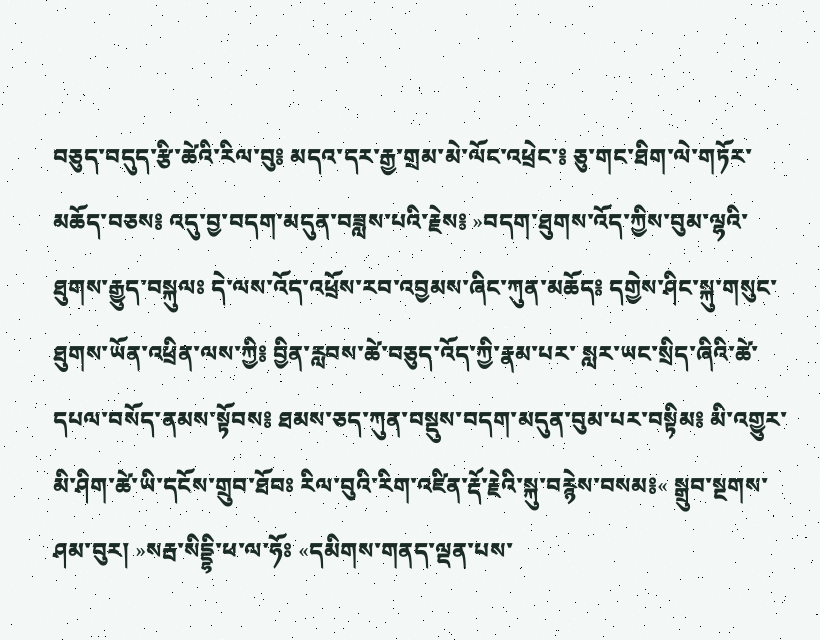བཅུད་བདུད་རྩི་ཚེའི་རིལ་བུ༔ མདའ་དར་རྒྱ་གྲམ་མེ་ལོང་འཕྲེང་༔ ཅུ་གང་ཐིག་ལེ་གཏོར་མཆོད་བཅས༔ འདུ་བྱ་བདག་མདུན་བཟླས་པའི་རྗེས༔ »བདག་ཐུགས་འོད་ཀྱིས་བུམ་ལྷའི་ཐུགས་རྒྱུད་བསྐུལཿ དེ་ལས་འོད་འཕྲོས་རབ་འབྱམས་ཞིང་ཀུན་མཆོད༔ དགྱེས་ཤིང་སྐུ་གསུང་ཐུགས་ཡོན་འཕྲིན་ལས་ཀྱི༔ བྱིན་རླབས་ཚེ་བཅུད་འོད་ཀྱི་རྣམ་པར་ སླར་ཡང་སྲིད་ཞིའི་ཚེ་དཔལ་བསོད་ནམས་སྟོབས༔ ཐམས་ཅད་ཀུན་བསྡུས་བདག་མདུན་བུམ་པར་བསྟིམ༔ མི་འགྱུར་མི་ཤིག་ཚེ་ཡི་དངོས་གྲུབ་ཐོབཿ རིལ་བུའི་རིག་འཛིན་རྡོ་རྗེའི་སྐུ་བརྙེས་བསམ༔« སྒྲུབ་སྔགས་ཤམ་བུར། »སརྦ་སིདྡྷི་ཕ་ལ་ཧོཿ «དམིགས་གནད་ལྡན་པས་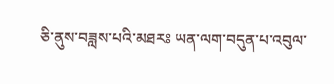ཅི་ནུས་བཟླས་པའི་མཐརཿ ཡན་ལག་བདུན་པ་འབུལ་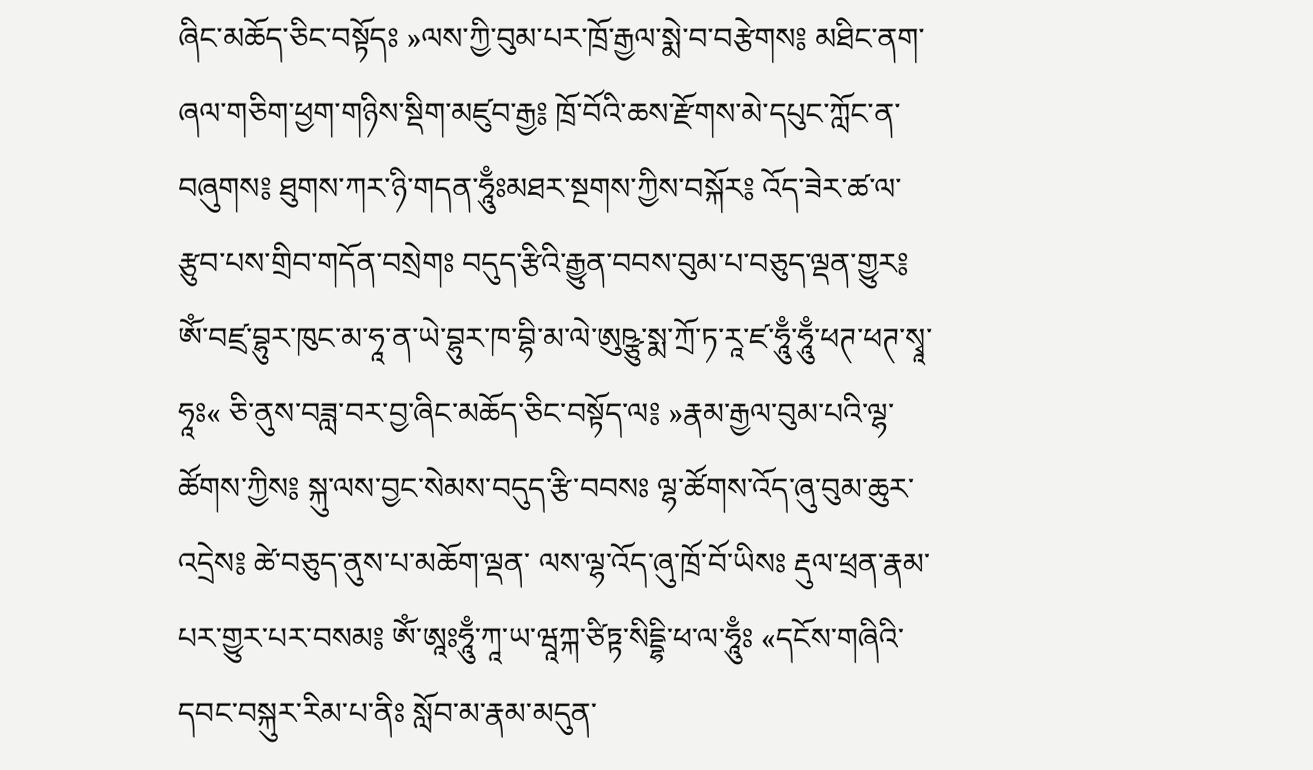ཞིང་མཆོད་ཅིང་བསྟོདཿ »ལས་ཀྱི་བུམ་པར་ཁྲོ་རྒྱལ་སྨེ་བ་བརྩེགས༔ མཐིང་ནག་ཞལ་གཅིག་ཕྱག་གཉིས་སྡིག་མཛུབ་རྒྱ༔ ཁྲོ་བོའི་ཆས་རྫོགས་མེ་དཔུང་ཀློང་ན་བཞུགས༔ ཐུགས་ཀར་ཉི་གདན་ཧཱུྃཿམཐར་སྔགས་ཀྱིས་བསྐོར༔ འོད་ཟེར་ཚ་ལ་རྩུབ་པས་གྲིབ་གདོན་བསྲེགཿ བདུད་རྩིའི་རྒྱུན་བབས་བུམ་པ་བཅུད་ལྡན་གྱུར༔ ཨོཾ་བཛྲ་བྷུར་ཁུང་མ་ཧཱ་ན་ཡེ་བྷུར་ཁ་བྷི་མ་ལེ་ཨུཥྩུ་སྨ་ཀྲོ་ཏ་རཱ་ཛ་ཧཱུྃ་ཧཱུྃ་ཕཊ་ཕཊ་སྭཱ་ཧཱཿ« ཅི་ནུས་བཟླ་བར་བྱ་ཞིང་མཆོད་ཅིང་བསྟོད་ལ༔ »རྣམ་རྒྱལ་བུམ་པའི་ལྷ་ཚོགས་ཀྱིས༔ སྐུ་ལས་བྱང་སེམས་བདུད་རྩི་བབསཿ ལྷ་ཚོགས་འོད་ཞུ་བུམ་ཆུར་འདྲེས༔ ཚེ་བཅུད་ནུས་པ་མཆོག་ལྡན་ ལས་ལྷ་འོད་ཞུ་ཁྲོ་བོ་ཡིསཿ རྡུལ་ཕྲན་རྣམ་པར་གྱུར་པར་བསམ༔ ཨོཾ་ཨཱཿཧཱུྃ་ཀཱ་ཡ་ཝཱཀྐ་ཙིཏྟ་སིདྡྷི་ཕ་ལ་ཧཱུྃཿ «དངོས་གཞིའི་དབང་བསྐུར་རིམ་པ་ནིཿ སློབ་མ་རྣམ་མདུན་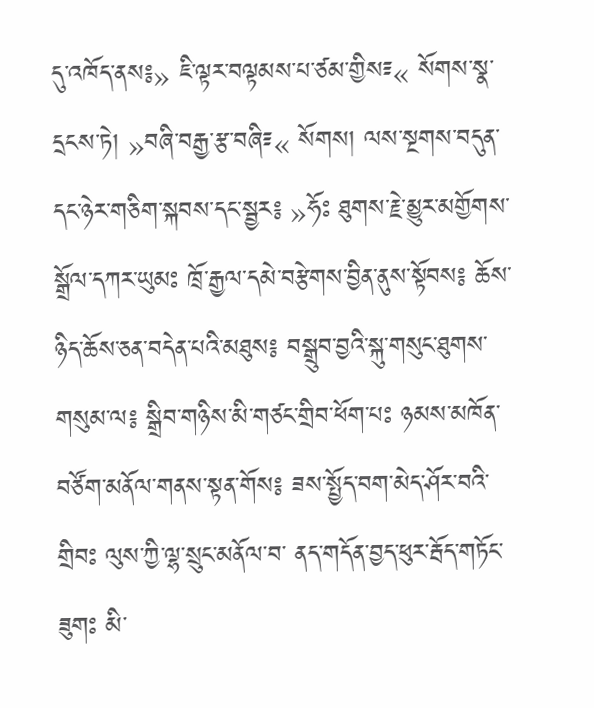དུ་འཁོད་ནས༔» ཇི་ལྟར་བལྟམས་པ་ཙམ་གྱིས༴« སོགས་སྣ་དྲངས་ཏེ། »བཞི་བརྒྱ་རྩ་བཞི༴« སོགས། ལས་སྔགས་བདུན་དང་ཉེར་གཅིག་སྐབས་དང་སྦྱར༔ »ཧོཿ ཐུགས་རྗེ་མྱུར་མགྱོགས་སྒྲོལ་དཀར་ཡུམཿ ཁྲོ་རྒྱལ་དམེ་བརྩེགས་བྱིན་ནུས་སྟོབས༔ ཆོས་ཉིད་ཆོས་ཅན་བདེན་པའི་མཐུས༔ བསྒྲུབ་བྱའི་སྐུ་གསུང་ཐུགས་གསུམ་ལ༔ སྒྲིབ་གཉིས་མི་གཙང་གྲིབ་ཕོག་པཿ ཉམས་མཁོན་བཙོག་མནོལ་གནས་སྟན་གོས༔ ཟས་སྤྱོད་བག་མེད་ཤོར་བའི་གྲིབཿ ལུས་ཀྱི་ལྷ་སྲུང་མནོལ་བ་ ནད་གདོན་བྱད་ཕུར་རྦོད་གཏོང་ཟུགཿ མི་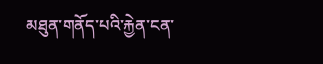མཐུན་གནོད་པའི་རྐྱེན་ངན་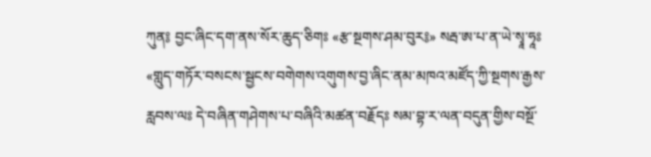ཀུན༔ བྱང་ཞིང་དག་ནས་སོར་ཆུད་ཅིགཿ «རྩ་སྔགས་ཤམ་བུར༔» སརྦ་ཨ་པ་ན་ཡེ་སྭཱ་ཧཱཿ «གླུད་གཏོར་བསངས་སྦྱངས་བགེགས་འགུགས་བྱ་ཞིང་ནམ་མཁའ་མཛོད་ཀྱི་སྔགས་རྒྱས་རླབས་ལཿ དེ་བཞིན་གཤེགས་པ་བཞིའི་མཚན་བརྗོདཿ སམ་བྷ་ར་ལན་བདུན་གྱིས་བསྔོ་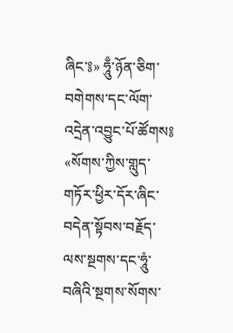ཞིང་༔» ཧཱུྃ་ཉོན་ཅིག་བགེགས་དང་ལོག་འདྲེན་འབྱུང་པོ་ཚོགས༔ «སོགས་ཀྱིས་གླུད་གཏོར་ཕྱིར་དོར་ཞིང་བདེན་སྟོབས་བརྗོད་ ལས་སྔགས་དང་ཧཱུཾ་བཞིའི་སྔགས་སོགས་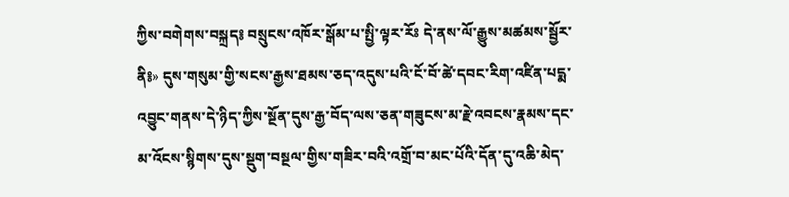ཀྱིས་བགེགས་བསྐྲད༔ བསྲུངས་འཁོར་སྒོམ་པ་སྤྱི་ལྟར་རོཿ དེ་ནས་ལོ་རྒྱུས་མཚམས་སྦྱོར་ནི༔» དུས་གསུམ་གྱི་སངས་རྒྱས་ཐམས་ཅད་འདུས་པའི་ངོ་བོ་ཚེ་དབང་རིག་འཛིན་པདྨ་འབྱུང་གནས་དེ་ཉིད་ཀྱིས་སྔོན་དུས་རྒྱ་བོད་ལས་ཅན་གཟུངས་མ་རྗེ་འབངས་རྣམས་དང་མ་འོངས་སྙིགས་དུས་སྡུག་བསྔལ་གྱིས་གཟིར་བའི་འགྲོ་བ་མང་པོའི་དོན་དུ་འཆི་མེད་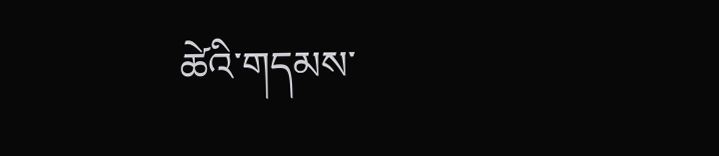ཚེའི་གདམས་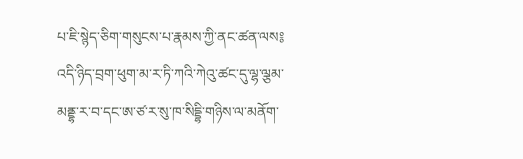པ་ཇི་སྙེད་ཅིག་གསུངས་པ་རྣམས་ཀྱི་ནང་ཚན་ལས༔ འདི་ཉིད་བྲག་ཕུག་མ་ར་ཏི་ཀའི་ཀེའུ་ཚང་དུ་ལྷ་ལྕམ་མནྡྷ་ར་བ་དང་ཨ་ཙ་ར་སུ་ཁ་སིདྡྷི་གཉིས་ལ་མནོག་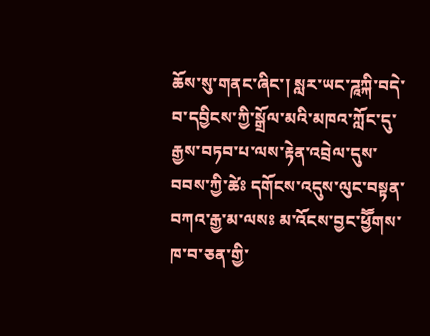ཆོས་སུ་གནང་ཞིང་། སླར་ཡང་ཌཱཀྐི་བདེ་བ་དབྱིངས་ཀྱི་སྒྲོལ་མའི་མཁའ་ཀློང་དུ་རྒྱས་བཏབ་པ་ལས་རྟེན་འབྲེལ་དུས་བབས་ཀྱི་ཚེཿ དགོངས་འདུས་ལུང་བསྟན་བཀའ་རྒྱ་མ་ལསཿ མ་འོངས་བྱང་ཕྱཽགས་ཁ་བ་ཅན་གྱི་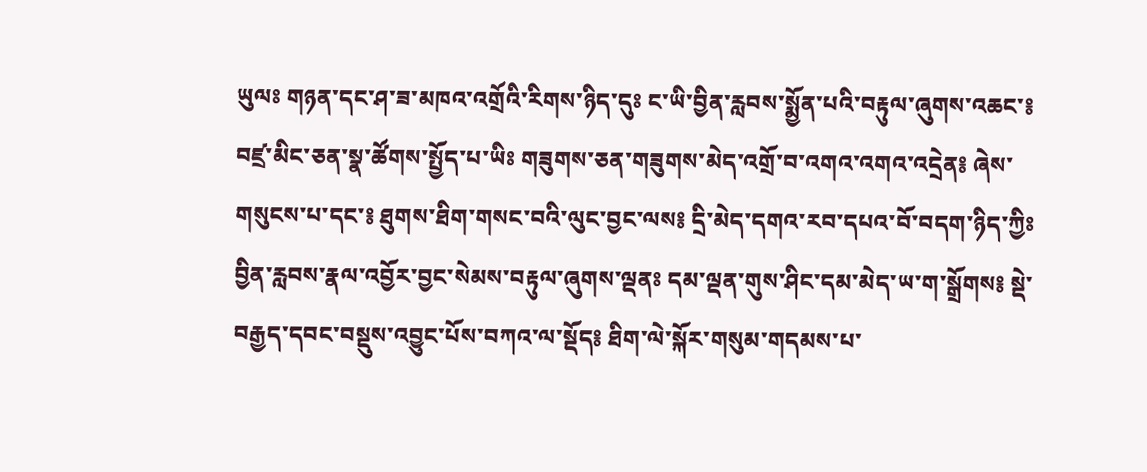ཡུལཿ གཉན་དང་ཤ་ཟ་མཁའ་འགྲོའི་རིགས་ཉིད་དུཿ ང་ཡི་བྱིན་རླབས་སྨྱོན་པའི་བརྟུལ་ཞུགས་འཆང་༔ བཛྲ་མིང་ཅན་སྣ་ཚོགས་སྤྱོད་པ་ཡིཿ གཟུགས་ཅན་གཟུགས་མེད་འགྲོ་བ་འགའ་འགའ་འདྲེན༔ ཞེས་གསུངས་པ་དང་༔ ཐུགས་ཐིག་གསང་བའི་ལུང་བྱང་ལས༔ དྲི་མེད་དགའ་རབ་དཔའ་བོ་བདག་ཉིད་ཀྱིཿ བྱིན་རླབས་རྣལ་འབྱོར་བྱང་སེམས་བརྟུལ་ཞུགས་ལྡནཿ དམ་ལྡན་གུས་ཤིང་དམ་མེད་ཡ་ག་སྒྲོགས༔ སྡེ་བརྒྱད་དབང་བསྡུས་འབྱུང་པོས་བཀའ་ལ་སྡོད༔ ཐིག་ལེ་སྐོར་གསུམ་གདམས་པ་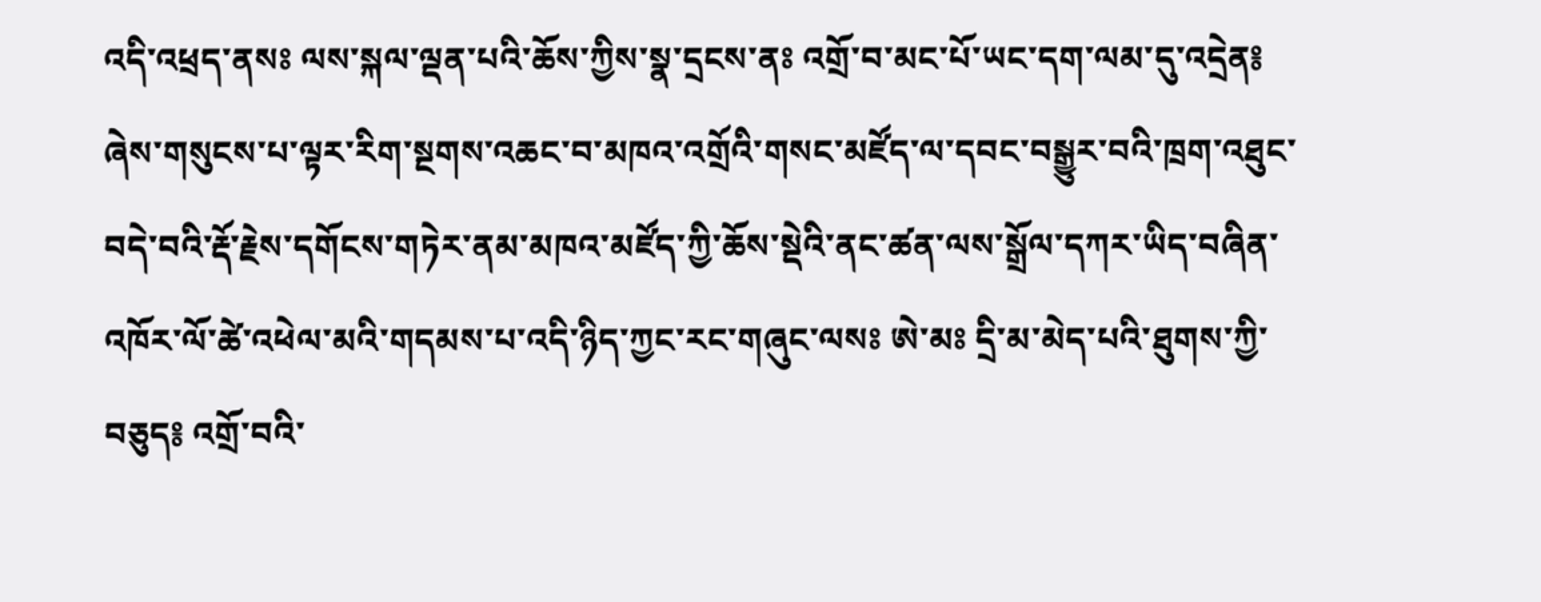འདི་འཕྲད་ནསཿ ལས་སྐལ་ལྡན་པའི་ཆོས་ཀྱིས་སྣ་དྲངས་ནཿ འགྲོ་བ་མང་པོ་ཡང་དག་ལམ་དུ་འདྲེན༔ ཞེས་གསུངས་པ་ལྟར་རིག་སྔགས་འཆང་བ་མཁའ་འགྲོའི་གསང་མཛོད་ལ་དབང་བསྒྱུར་བའི་ཁྲག་འཐུང་བདེ་བའི་རྡོ་རྗེས་དགོངས་གཏེར་ནམ་མཁའ་མཛོད་ཀྱི་ཆོས་སྡེའི་ནང་ཚན་ལས་སྒྲོལ་དཀར་ཡིད་བཞིན་འཁོར་ལོ་ཚེ་འཕེལ་མའི་གདམས་པ་འདི་ཉིད་ཀྱང་རང་གཞུང་ལསཿ ཨེ་མཿ དྲི་མ་མེད་པའི་ཐུགས་ཀྱི་བཅུད༔ འགྲོ་བའི་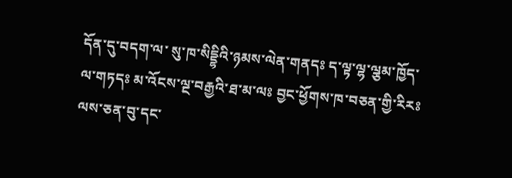དོན་དུ་བདག་ལ་ སུ་ཁ་སིདྡྷིའི་ཉམས་ལེན་གནདཿ ད་ལྟ་ལྷ་ལྕམ་ཁྱོད་ལ་གཏདཿ མ་འོངས་ལྔ་བརྒྱའི་ཐ་མ་ལཿ བྱང་ཕྱོགས་ཁ་བཅན་གྱི་རིརཿ ལས་ཅན་བུ་དང་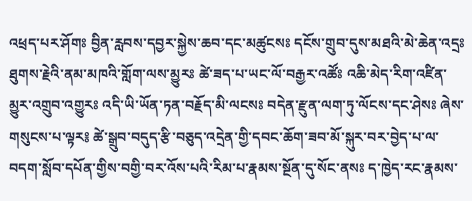འཕྲད་པར་ཤོགཿ བྱིན་རླབས་དབྱར་སྐྱེས་ཆབ་དང་མཚུངསཿ དངོས་གྲུབ་དུས་མཐའི་མེ་ཆེན་འདྲཿ ཐུགས་རྗེའི་ནམ་མཁའི་གློག་ལས་མྱུརཿ ཚེ་ཟད་པ་ཡང་ལོ་བརྒྱར་འཚོཿ འཆི་མེད་རིག་འཛིན་མྱུར་འགྲུབ་འགྱུརཿ འདི་ཡི་ཡོན་ཏན་བརྗོད་མི་ལངསཿ བདེན་རྫུན་ལག་ཏུ་ལོངས་དང་ཤེསཿ ཞེས་གསུངས་པ་ལྟར༔ ཚེ་སྒྲུབ་བདུད་རྩི་བཅུད་འདྲེན་གྱི་དབང་ཆོག་ཟབ་མོ་སྐུར་བར་བྱེད་པ་ལ་བདག་སློབ་དཔོན་གྱིས་བགྱི་བར་འོས་པའི་རིམ་པ་རྣམས་སྔོན་དུ་སོང་ནསཿ ད་ཁྱེད་རང་རྣམས་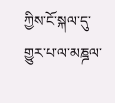ཀྱིས་ངོ་སྐལ་དུ་གྱུར་པ་ལ་མཎྜལ་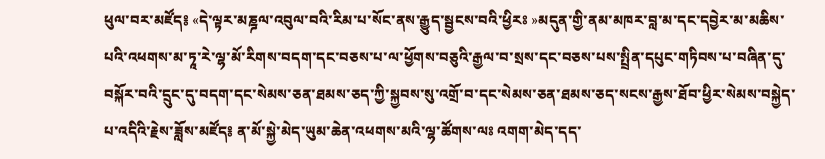ཕུལ་བར་མཛོད༔ «དེ་ལྟར་མཎྜལ་འབུལ་བའི་རིམ་པ་སོང་ནས་རྒྱུད་སྦྱངས་བའི་ཕྱིརཿ »མདུན་གྱི་ནམ་མཁར་བླ་མ་དང་དབྱེར་མ་མཆིས་པའི་འཕགས་མ་ཏཱ་རེ་ལྷ་མོ་རིགས་བདག་དང་བཅས་པ་ལ་ཕྱོགས་བཅུའི་རྒྱལ་བ་སྲས་དང་བཅས་པས་སྤྲིན་དཔུང་གཏིབས་པ་བཞིན་དུ་བསྐོར་བའི་དྲུང་དུ་བདག་དང་སེམས་ཅན་ཐམས་ཅད་ཀྱི་སྐྱབས་སུ་འགྲོ་བ་དང་སེམས་ཅན་ཐམས་ཅད་སངས་རྒྱས་ཐོབ་ཕྱིར་སེམས་བསྐྱེད་པ་འདིའི་རྗེས་ཟློས་མཛོད༔ ན་མོ་སྐྱེ་མེད་ཡུམ་ཆེན་འཕགས་མའི་ལྷ་ཚོགས་ལཿ འགག་མེད་དད་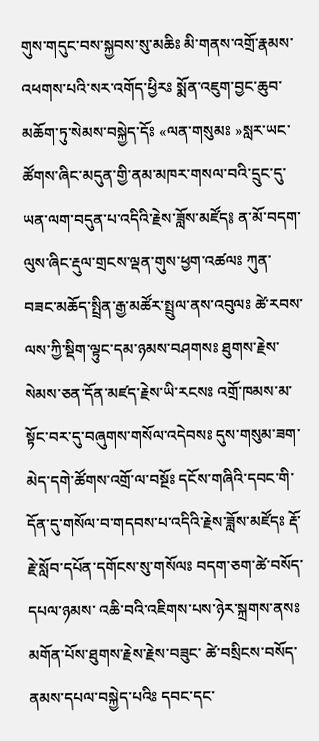གུས་གདུང་བས་སྐྱབས་སུ་མཆིཿ མི་གནས་འགྲོ་རྣམས་འཕགས་པའི་སར་འགོད་ཕྱིརཿ སྨོན་འཇུག་བྱང་ཆུབ་མཆོག་ཏུ་སེམས་བསྐྱེད་དོཿ «ལན་གསུམཿ »སླར་ཡང་ཚོགས་ཞིང་མདུན་གྱི་ནམ་མཁར་གསལ་བའི་དྲུང་དུ་ཡན་ལག་བདུན་པ་འདིའི་རྗེས་ཟློས་མཛོད༔ ན་མོ་བདག་ལུས་ཞིང་རྡུལ་གྲངས་ལྡན་གུས་ཕྱག་འཚལཿ ཀུན་བཟང་མཆོད་སྤྲིན་རྒྱ་མཚོར་སྤྲུལ་ནས་འབུལཿ ཚེ་རབས་ལས་ཀྱི་སྡིག་ལྟུང་དམ་ཉམས་བཤགསཿ ཐུགས་རྗེས་སེམས་ཅན་དོན་མཛད་རྗེས་ཡི་རངསཿ འགྲོ་ཁམས་མ་སྟོང་བར་དུ་བཞུགས་གསོལ་འདེབསཿ དུས་གསུམ་ཟག་མེད་དགེ་ཚོགས་འགྲོ་ལ་བསྔོཿ དངོས་གཞིའི་དབང་གི་དོན་དུ་གསོལ་བ་གདབས་པ་འདིའི་རྗེས་ཟློས་མཛོདཿ རྡོ་རྗེ་སློབ་དཔོན་དགོངས་སུ་གསོལཿ བདག་ཅག་ཚེ་བསོད་དཔལ་ཉམས་ འཆི་བའི་འཇིགས་པས་ཉེར་སྐྲགས་ནསཿ མགོན་པོས་ཐུགས་རྗེས་རྗེས་བཟུང་ ཚེ་བསྲིངས་བསོད་ནམས་དཔལ་བསྐྱེད་པའིཿ དབང་དང་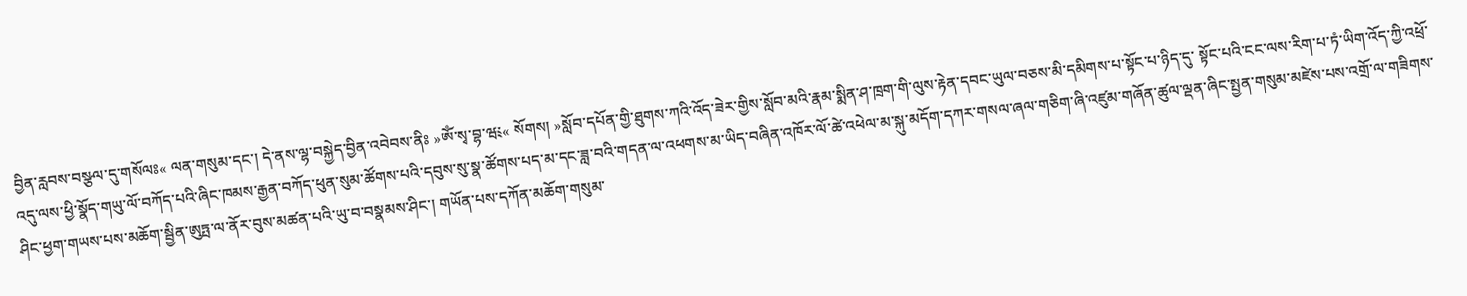བྱིན་རླབས་བསྩལ་དུ་གསོལཿ« ལན་གསུམ་དང་། དེ་ནས་ལྷ་བསྐྱེད་བྱིན་འབེབས་ནིཿ »ཨོཾ་སྭ་བྷ་ཝ༴« སོགས། »སློབ་དཔོན་གྱི་ཐུགས་ཀའི་འོད་ཟེར་གྱིས་སློབ་མའི་རྣམ་སྨིན་ཤ་ཁྲག་གི་ལུས་རྟེན་དབང་ཡུལ་བཅས་མི་དམིགས་པ་སྟོང་པ་ཉིད་དུ་ སྟོང་པའི་ངང་ལས་རིག་པ་ཏཾ་ཡིག་འོད་ཀྱི་འཕྲོ་འདུ་ལས་ཕྱི་སྣོད་གཡུ་ལོ་བཀོད་པའི་ཞིང་ཁམས་རྒྱན་བཀོད་ཕུན་སུམ་ཚོགས་པའི་དབུས་སུ་སྣ་ཚོགས་པད་མ་དང་ཟླ་བའི་གདན་ལ་འཕགས་མ་ཡིད་བཞིན་འཁོར་ལོ་ཚེ་འཕེལ་མ་སྐུ་མདོག་དཀར་གསལ་ཞལ་གཅིག་ཞི་འཛུམ་གཞོན་ཚུལ་ལྡན་ཞིང་སྤྱན་གསུམ་མཛེས་པས་འགྲོ་ལ་གཟིགས་ཤིང་ཕྱག་གཡས་པས་མཆོག་སྦྱིན་ཨུཏྤ་ལ་ནོར་བུས་མཚན་པའི་ཡུ་བ་བསྣམས་ཤིང་། གཡོན་པས་དཀོན་མཆོག་གསུམ་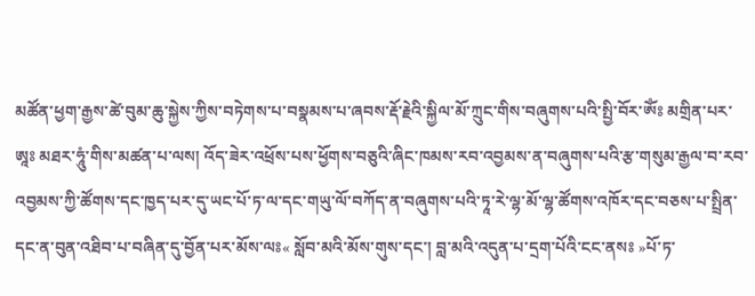མཚོན་ཕྱག་རྒྱས་ཚེ་བུམ་ཆུ་སྐྱེས་ཀྱིས་བཏེགས་པ་བསྣམས་པ་ཞབས་རྡོ་རྗེའི་སྐྱིལ་མོ་ཀྲུང་གིས་བཞུགས་པའི་སྤྱི་བོར་ཨོཾཿ མགྲིན་པར་ཨཱཿ མཐར་ཧཱུཾ་གིས་མཚན་པ་ལས། འོད་ཟེར་འཕྲོས་པས་ཕྱོགས་བཅུའི་ཞིང་ཁམས་རབ་འབྱམས་ན་བཞུགས་པའི་རྩ་གསུམ་རྒྱལ་བ་རབ་འབྱམས་ཀྱི་ཚོགས་དང་ཁྱད་པར་དུ་ཡང་པོ་ཏ་ལ་དང་གཡུ་ལོ་བཀོད་ན་བཞུགས་པའི་ཏཱ་རེ་ལྷ་མོ་ལྷ་ཚོགས་འཁོར་དང་བཅས་པ་སྤྲིན་དང་ན་བུན་འཐིབ་པ་བཞིན་དུ་བྱོན་པར་མོས་ལཿ« སློབ་མའི་མོས་གུས་དང་། བླ་མའི་འདུན་པ་དྲག་པོའི་ངང་ནསཿ »པོ་ཏ་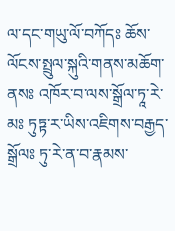ལ་དང་གཡུ་ལོ་བཀོདཿ ཆོས་ལོངས་སྤྲུལ་སྐུའི་གནས་མཆོག་ནསཿ འཁོར་བ་ལས་སྒྲོལ་ཏཱ་རེ་མཿ ཏུཏྟ་ར་ཡིས་འཇིགས་བརྒྱད་སྒྲོལཿ ཏུ་རེ་ན་བ་རྣམས་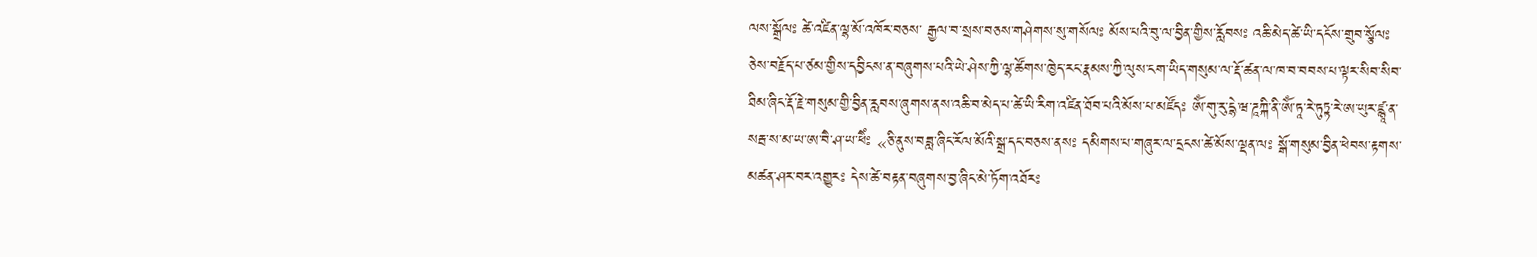ལས་སྒྲོལཿ ཚེ་འཛིན་ལྷ་མོ་འཁོར་བཅས་ རྒྱལ་བ་སྲས་བཅས་གཤེགས་སུ་གསོལཿ མོས་པའི་བུ་ལ་བྱིན་གྱིས་རློབསཿ འཆི་མེད་ཚེ་ཡི་དངོས་གྲུབ་སྩོལཿ ཅེས་བརྗོད་པ་ཙམ་གྱིས་དབྱིངས་ན་བཞུགས་པའི་ཡེ་ཤེས་ཀྱི་ལྷ་ཚོགས་ཁྱེད་རང་རྣམས་ཀྱི་ལུས་ངག་ཡིད་གསུམ་ལ་རྡོ་ཚན་ལ་ཁ་བ་བབས་པ་ལྟར་སིབ་སིབ་ཐིམ་ཞིང་རྡོ་རྗེ་གསུམ་གྱི་བྱིན་རླབས་ཞུགས་ནས་འཆི་བ་མེད་པ་ཚེ་ཡི་རིག་འཛིན་ཐོབ་པའི་མོས་པ་མཛོདཿ ཨོཾ་གུ་རུ་དྷེ་ཝ་ཌཱཀྐི་ནི་ཨོཾ་ཏཱ་རེ་ཏུཏྟ་རེ་ཨ་ཡུར་ཛྙཱ་ན་སརྦ་ས་མ་ཡ་ཨ་བཻ་ཤ་ཡ་ཕཻཾཿ «ཅི་ནུས་བཟླ་ཞིང་རོལ་མོའི་སྒྲ་དང་བཅས་ནསཿ དམིགས་པ་གཞུར་ལ་དྲངས་ཚེ་མོས་ལྡན་ལཿ སྒོ་གསུམ་བྱིན་ཕེབས་རྟགས་མཚན་ཤར་བར་འགྱུརཿ དེས་ཚེ་བརྟན་བཞུགས་བྱ་ཞིང་མེ་ཏོག་འཐོརཿ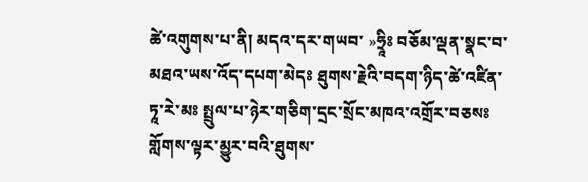ཚེ་འགུགས་པ་ནི། མདའ་དར་གཡབ་ »ཧྲཱིཿ བཅོམ་ལྡན་སྣང་བ་མཐའ་ཡས་འོད་དཔག་མེདཿ ཐུགས་རྗེའི་བདག་ཉིད་ཚེ་འཛིན་ཏཱ་རེ་མཿ སྤྲུལ་པ་ཉེར་གཅིག་དྲང་སྲོང་མཁའ་འགྲོར་བཅསཿ གློགས་ལྟར་མྱུར་བའི་ཐུགས་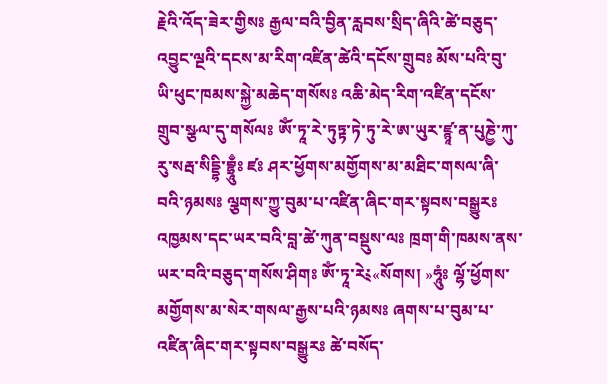རྗེའི་འོད་ཟེར་གྱིསཿ རྒྱལ་བའི་བྱིན་རླབས་སྲིད་ཞིའི་ཚེ་བཅུད་ འབྱུང་ལྔའི་དངས་མ་རིག་འཛིན་ཚེའི་དངོས་གྲུབཿ མོས་པའི་བུ་ཡི་ཕུང་ཁམས་སྐྱེ་མཆེད་གསོསཿ འཆི་མེད་རིག་འཛིན་དངོས་གྲུབ་སྩལ་དུ་གསོལཿ ཨོཾ་ཏཱ་རེ་ཏུཏྟ་ཏེ་ཏུ་རེ་ཨ་ཡུར་ཛྙཱ་ན་པུཎྱེ་ཀུ་རུ་སརྦ་སིདྡྷི་བྷྲཱུྃཿ ཛཿ ཤར་ཕྱོགས་མགྱོགས་མ་མཐིང་གསལ་ཞི་བའི་ཉམསཿ ལྕགས་ཀྱུ་བུམ་པ་འཛིན་ཞིང་གར་སྟབས་བསྒྱུརཿ འཁྱམས་དང་ཡར་བའི་བླ་ཚེ་ཀུན་བསྡུས་ལཿ ཁྲག་གི་ཁམས་ནས་ཡར་བའི་བཅུད་གསོས་ཤིགཿ ཨོཾ་ཏཱ་རེ༴«སོགས། »ཧཱུཾཿ ལྷོ་ཕྱོགས་མགྱོགས་མ་སེར་གསལ་རྒྱས་པའི་ཉམསཿ ཞགས་པ་བུམ་པ་འཛིན་ཞིང་གར་སྟབས་བསྒྱུརཿ ཚེ་བསོད་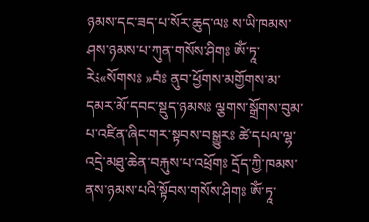ཉམས་དང་ཟད་པ་སོར་ཆུད་ལཿ ས་ཡི་ཁམས་ཤས་ཉམས་པ་ཀུན་གསོས་ཤིགཿ ཨོཾ་ཏཱ་རེ༴«སོགསཿ »བཾཿ ནུབ་ཕྱོགས་མགྱོགས་མ་དམར་མོ་དབང་སྡུད་ཉམསཿ ལྕགས་སྒྲོགས་བུམ་པ་འཛིན་ཞིང་གར་སྟབས་བསྒྱུརཿ ཚེ་དཔལ་ལྷ་འདྲེ་མཐུ་ཆེན་བརྐུས་པ་འཕྲོགཿ དྲོད་ཀྱི་ཁམས་ནས་ཉམས་པའི་སྟོབས་གསོས་ཤིགཿ ཨོཾ་ཏཱ་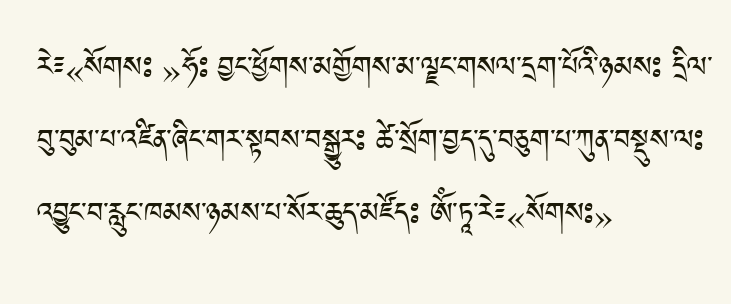རེ༴«སོགསཿ »ཧོཿ བྱང་ཕྱོགས་མགྱོགས་མ་ལྗང་གསལ་དྲག་པོའི་ཉམསཿ དྲིལ་བུ་བུམ་པ་འཛིན་ཞིང་གར་སྟབས་བསྒྱུརཿ ཚེ་སྲོག་བྱད་དུ་བཅུག་པ་ཀུན་བསྡུས་ལཿ འབྱུང་བ་རླུང་ཁམས་ཉམས་པ་སོར་ཆུད་མཛོདཿ ཨོཾ་ཏཱ་རེ༴«སོགསཿ»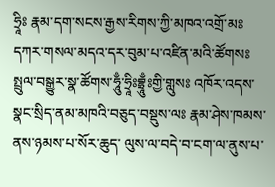ཧྲཱིཿ རྣམ་དག་སངས་རྒྱས་རིགས་ཀྱི་མཁའ་འགྲོ་མཿ དཀར་གསལ་མདའ་དར་བུམ་པ་འཛིན་མའི་ཚོགསཿ སྤྲུལ་བསྒྱུར་སྣ་ཚོགས་ཧཱུྃ་ཧྲཱིཿབྷྲཱུྃཿགྱི་གླུསཿ འཁོར་འདས་སྣང་སྲིད་ནམ་མཁའི་བཅུད་བསྡུས་ལཿ རྣམ་ཤེས་ཁམས་ནས་ཉམས་པ་སོར་ཆུད་ ལུས་ལ་བདེ་བ་ངག་ལ་ནུས་པ་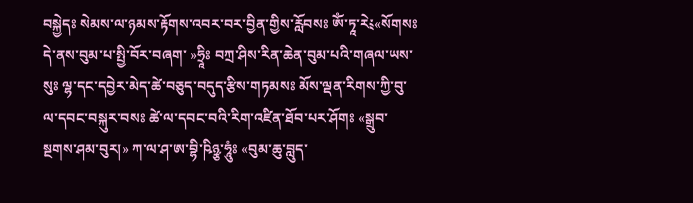བསྐྱེདཿ སེམས་ལ་ཉམས་རྟོགས་འབར་བར་བྱིན་གྱིས་རློབསཿ ཨོཾ་ཏཱ་རེ༴«སོགསཿ དེ་ནས་བུམ་པ་སྤྱི་བོར་བཞག་ »ཧྲཱིཿ བཀྲ་ཤིས་རིན་ཆེན་བུམ་པའི་གཞལ་ཡས་སུཿ ལྷ་དང་དབྱེར་མེད་ཚེ་བཅུད་བདུད་རྩིས་གཏམསཿ མོས་ལྡན་རིགས་ཀྱི་བུ་ལ་དབང་བསྐུར་བསཿ ཚེ་ལ་དབང་བའི་རིག་འཛིན་ཐོབ་པར་ཤོགཿ «སྒྲུབ་སྔགས་ཤམ་བུར།» ཀ་ལ་ཤ་ཨ་བྷི་ཥིཉྩ་ཧཱུཾཿ «བུམ་ཆུ་བླུད་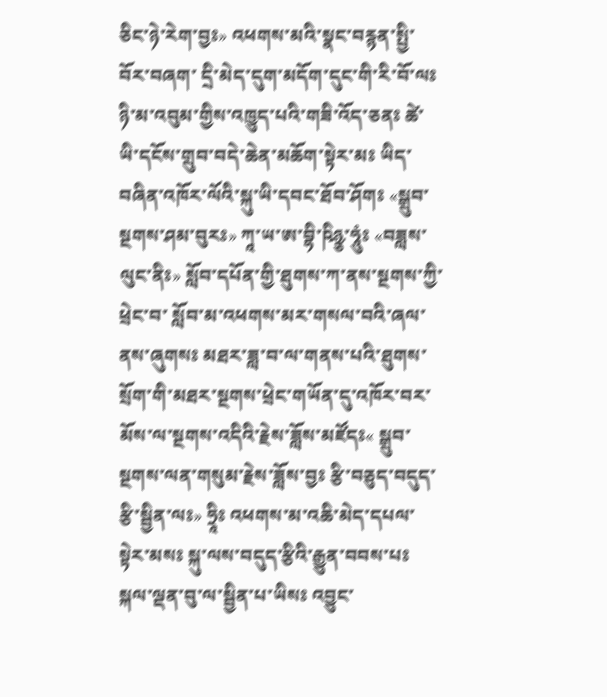ཅིང་ཉེ་རེག་བྱཿ» འཕགས་མའི་སྣང་བརྙན་སྤྱི་བོར་བཞག་ དྲི་མེད་དུག་མདོག་དུང་གི་རི་བོ་ལཿ ཉི་མ་འབུམ་གྱིས་འཁྱུད་པའི་གཟི་འོད་ཅནཿ ཚེ་ཡི་དངོས་གྲུབ་བདེ་ཆེན་མཆོག་སྟེར་མཿ ཡིད་བཞིན་འཁོར་ལོའི་སྐུ་ཡི་དབང་ཐོབ་ཤོགཿ «སྒྲུབ་སྔགས་ཤམ་བུརཿ» ཀཱ་ཡ་ཨ་བྷི་ཥིཉྩ་ཧཱུཾཿ «བཟླས་ལུང་ནིཿ» སློབ་དཔོན་གྱི་ཐུགས་ཀ་ནས་སྔགས་ཀྱི་ཕྲེང་བ་ སློབ་མ་འཕགས་མར་གསལ་བའི་ཞལ་ནས་ཞུགསཿ མཐར་ཟླ་བ་ལ་གནས་པའི་ཐུགས་སྲོག་གི་མཐར་སྔགས་ཕྲེང་གཡོན་དུ་འཁོར་བར་མོས་ལ་སྔགས་འདིའི་རྗེས་ཟློས་མཛོདཿ« སྒྲུབ་སྔགས་ལན་གསུམ་རྗེས་ཟློས་བྱཿ རྩི་བཅུད་བདུད་རྩི་སྦྱིན་ལཿ» ཧྲཱིཿ འཕགས་མ་འཆི་མེད་དཔལ་སྟེར་མསཿ སྐུ་ལས་བདུད་རྩིའི་རྒྱུན་བབས་པཿ སྐལ་ལྡན་བུ་ལ་སྦྱིན་པ་ཡིསཿ འབྱུང་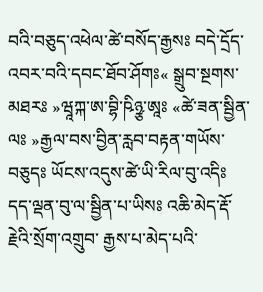བའི་བཅུད་འཕེལ་ཚེ་བསོད་རྒྱསཿ བདེ་དྲོད་འབར་བའི་དབང་ཐོབ་ཤོགཿ« སྒྲུབ་སྔགས་མཐརཿ »ཝཱཀྐ་ཨ་བྷི་ཥིཉྩ་ཨཱཿ «ཚེ་ཟན་སྦྱིན་ལཿ »རྒྱལ་བས་བྱིན་རླབ་བརྟན་གཡོས་བཅུདཿ ཡོངས་འདུས་ཚེ་ཡི་རིལ་བུ་འདིཿ དད་ལྡན་བུ་ལ་སྦྱིན་པ་ཡིསཿ འཆི་མེད་རྡོ་རྗེའི་སྲོག་འགྲུབ་ རྒྱས་པ་མེད་པའི་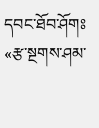དབང་ཐོབ་ཤོགཿ «རྩ་སྔགས་ཤམ་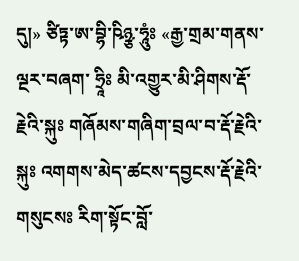དུ།» ཙིཏྟ་ཨ་བྷི་ཥིཉྩ་ཧཱུཾཿ «རྒྱ་གྲམ་གནས་ལྔར་བཞག་ ཧྲཱིཿ མི་འགྱུར་མི་ཤིགས་རྡོ་རྗེའི་སྐུཿ གཞོམས་གཞིག་བྲལ་བ་རྡོ་རྗེའི་སྐུཿ འགགས་མེད་ཚངས་དབྱངས་རྡོ་རྗེའི་གསུངསཿ རིག་སྟོང་བློ་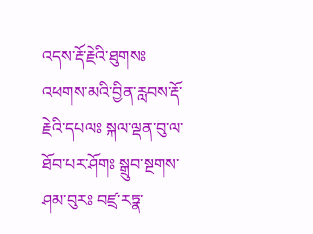འདས་རྡོ་རྗེའི་ཐུགསཿ འཕགས་མའི་བྱིན་རླབས་རྡོ་རྗེའི་དཔལཿ སྐལ་ལྡན་བུ་ལ་ཐོབ་པར་ཤོགཿ སྒྲུབ་སྔགས་ཤམ་བུརཿ བཛྲ་རཏྣ་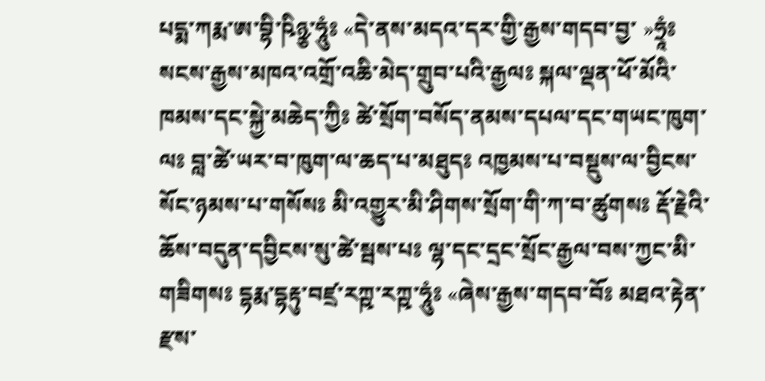པདྨ་ཀརྨ་ཨ་བྷི་ཥིཉྩ་ཧཱུཾཿ «དེ་ནས་མདའ་དར་གྱི་རྒྱས་གདབ་བྱ་ »ཧྲཱཾཿ སངས་རྒྱས་མཁའ་འགྲོ་འཆི་མེད་གྲུབ་པའི་རྒྱལཿ སྐལ་ལྡན་ཕོ་མོའི་ཁམས་དང་སྐྱེ་མཆེད་ཀྱིཿ ཚེ་སྲོག་བསོད་ནམས་དཔལ་དང་གཡང་ཁུག་ལཿ བླ་ཚེ་ཡར་བ་ཁུག་ལ་ཆད་པ་མཐུདཿ འཁྱམས་པ་བསྡུས་ལ་བྱིངས་སོང་ཉམས་པ་གསོསཿ མི་འགྱུར་མི་ཤིགས་སྲོག་གི་ཀ་བ་ཚུགསཿ རྡོ་རྗེའི་ཆོས་བདུན་དབྱིངས་སུ་ཚེ་སྦས་པཿ ལྷ་དང་དྲང་སྲོང་རྒྱལ་བས་ཀྱང་མི་གཟིགསཿ དྷརྨ་དྷརྟུ་བཛྲ་རཀྵ་རཀྵ་ཧཱུཾཿ «ཞེས་རྒྱས་གདབ་བོཿ མཐའ་རྟེན་རྫས་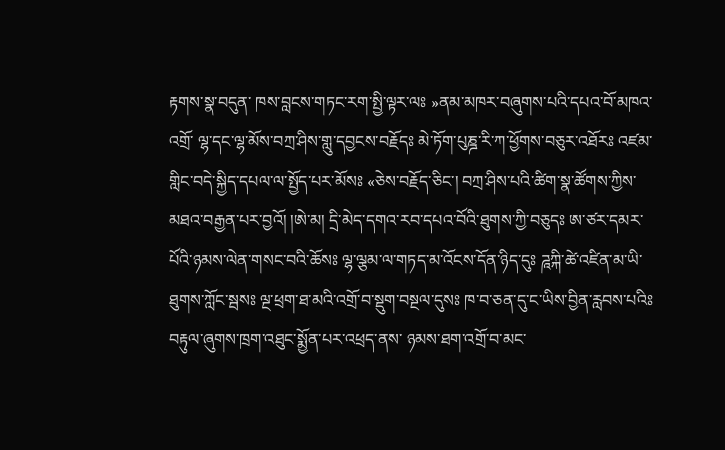རྟགས་སྣ་བདུན་ ཁས་བླངས་གཏང་རག་སྤྱི་ལྟར་ལཿ »ནམ་མཁར་བཞུགས་པའི་དཔའ་བོ་མཁའ་འགྲོ་ ལྷ་དང་ལྷ་མོས་བཀྲ་ཤིས་གླུ་དབྱངས་བརྗོདཿ མེ་ཏོག་པུཎྜ་རི་ཀ་ཕྱོགས་བཅུར་འཐོརཿ འཛམ་གླིང་བདེ་སྐྱིད་དཔལ་ལ་སྤྱོད་པར་མོསཿ «ཅེས་བརྗོད་ཅིང་། བཀྲ་ཤིས་པའི་ཚིག་སྣ་ཚོགས་ཀྱིས་མཐའ་བརྒྱན་པར་བྱའོ། །ཨེ་མ། དྲི་མེད་དགའ་རབ་དཔའ་བོའི་ཐུགས་ཀྱི་བཅུདཿ ཨ་ཙར་དམར་པོའི་ཉམས་ལེན་གསང་བའི་ཆོསཿ ལྷ་ལྕམ་ལ་གཏད་མ་འོངས་དོན་ཉིད་དུཿ ཌཱཀྐི་ཚེ་འཛིན་མ་ཡི་ཐུགས་ཀློང་སྦསཿ ལྔ་ཕྲག་ཐ་མའི་འགྲོ་བ་སྡུག་བསྔལ་དུསཿ ཁ་བ་ཅན་དུ་ང་ཡིས་བྱིན་རླབས་པའིཿ བརྟུལ་ཞུགས་ཁྲག་འཐུང་སྨྱོན་པར་འཕྲད་ནས་ ཉམས་ཐག་འགྲོ་བ་མང་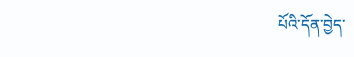པོའི་དོན་བྱེད་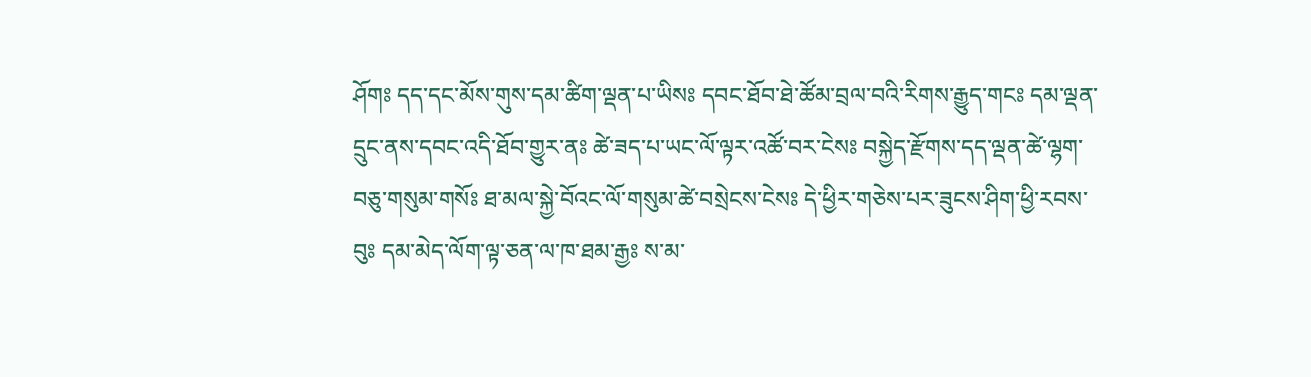ཤོགཿ དད་དང་མོས་གུས་དམ་ཚིག་ལྡན་པ་ཡིསཿ དབང་ཐོབ་ཐེ་ཚོམ་བྲལ་བའི་རིགས་རྒྱུད་གངཿ དམ་ལྡན་དྲུང་ནས་དབང་འདི་ཐོབ་གྱུར་ནཿ ཚེ་ཟད་པ་ཡང་ལོ་ལྟར་འཚོ་བར་ངེསཿ བསྐྱེད་རྫོགས་དད་ལྡན་ཚེ་ལྷག་བཅུ་གསུམ་གསོཿ ཐ་མལ་སྐྱེ་བོའང་ལོ་གསུམ་ཚེ་བསྲེངས་ངེསཿ དེ་ཕྱིར་གཅེས་པར་ཟུངས་ཤིག་ཕྱི་རབས་བུཿ དམ་མེད་ལོག་ལྟ་ཅན་ལ་ཁ་ཐམ་རྒྱཿ ས་མ་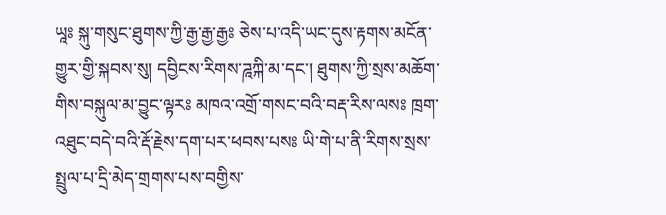ཡཱཿ སྐུ་གསུང་ཐུགས་ཀྱི་རྒྱ་རྒྱ་རྒྱཿ ཅེས་པ་འདི་ཡང་དུས་རྟགས་མངོན་གྱུར་གྱི་སྐབས་སུ། དབྱིངས་རིགས་ཌཱཀྐི་མ་དང་། ཐུགས་ཀྱི་སྲས་མཆོག་གིས་བསྐུལ་མ་བྱུང་ལྟརཿ མཁའ་འགྲོ་གསང་བའི་བརྡ་རིས་ལསཿ ཁྲག་འཐུང་བདེ་བའི་རྡོ་རྗེས་དག་པར་ཕབས་པསཿ ཡི་གེ་པ་ནི་རིགས་སྲས་སྤྲུལ་པ་དྲི་མེད་གྲགས་པས་བགྱིས་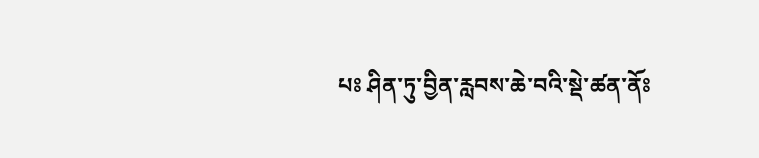པཿ ཤིན་ཏུ་བྱིན་རླབས་ཆེ་བའི་སྡེ་ཚན་ནོཿ